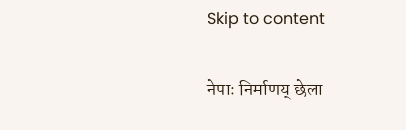Skip to content

नेपाः निर्माणय् छेला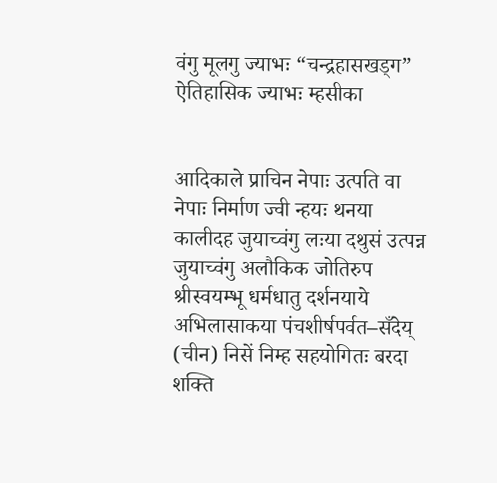वंगु मूलगु ज्याभः “चन्द्रहासखड्ग” ऐतिहासिक ज्याभः म्हसीका


आदिकाले प्राचिन नेपाः उत्पति वा नेपाः निर्माण ज्वी न्हयः थनया कालीदह जुयाच्वंगु लःया दथुसं उत्पन्न जुयाच्वंगु अलौकिक जोतिरुप श्रीस्वयम्भू धर्मधातु दर्शनयाये अभिलासाकया पंचशीर्षपर्वत–सँदेय् (चीन) निसें निम्ह सहयोगितः बरदा शक्ति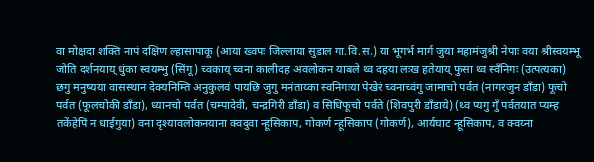वा मोक्षदा शक्ति नापं दक्षिण ल्हासापाकू (आया ख्वपः जिल्लाया सुडाल गा.वि.स.) या भूगर्भ मार्ग जुया महामंजुश्री नेपाः वया श्रीस्वयम्भू जोति दर्शनयाय् धुंका स्वयम्भु (सिंगू) च्वकाय् च्वना कालीदह अवलोकन याबले थ्व दहया लःख हतेयाय् फुसा थ्व स्वँनिगः (उत्पत्यका) छगु मनुष्यया वासस्थान देक्यनिम्ति अनुकुलवं पायछि जुगु मनंताय्का स्वनिगःया पेखेरं च्वनाच्वंगु जामाचो पर्वत (नागरजुन डाँडा) फूचो पर्वत (फूलचोकी डाँडा), ध्यानचो पर्वत (चम्पादेवी, चन्द्रगिरी डाँडा) व सिधिफूचो पर्वते (शिवपुरी डाँडाये) (थ्व प्यगु गुँ पर्वतयात प्यम्ह तकेंहेपिं न धाईगुया) वना दृश्यावलोकनयाना क्वदुवा न्हूसिकाप, गोकर्ण न्हूसिकाप (गोकर्ण), आर्यघाट न्हूसिकाप, व क्वय्ना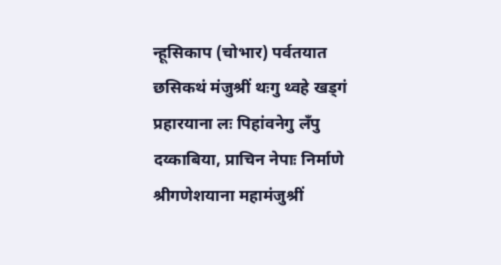न्हूसिकाप (चोभार) पर्वतयात छसिकथं मंजुश्रीं थःगु थ्वहे खड्गं प्रहारयाना लः पिहांवनेगु लँपु दय्काबिया, प्राचिन नेपाः निर्माणे श्रीगणेशयाना महामंजुश्रीं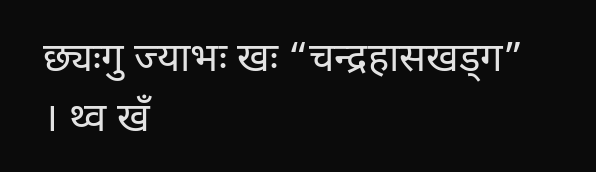छ्यःगु ज्याभः खः “चन्द्रहासखड्ग” । थ्व खँ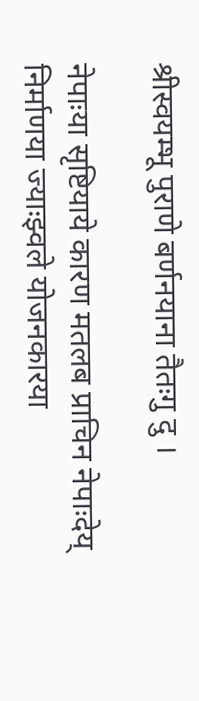श्रीस्वयम्भू पुराणे बर्णनयाना तैतःगु दु ।

नेपाःया सृष्टियाये कारण मतलब प्राचिन नेपाःदेय् निर्माणया ज्याःझ्वले योजनकारया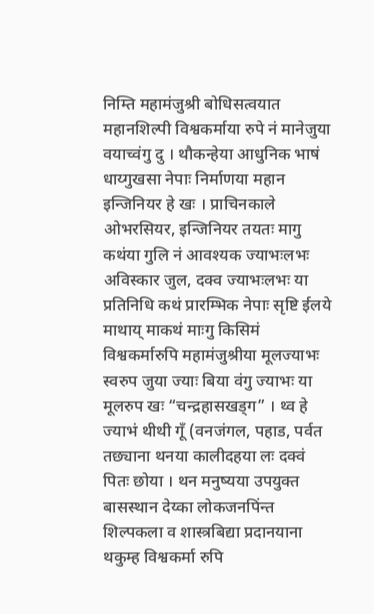निम्ति महामंजुश्री बोधिसत्वयात महानशिल्पी विश्वकर्माया रुपे नं मानेजुया वयाच्वंगु दु । थौकन्हेया आधुनिक भाषं धाय्गुखसा नेपाः निर्माणया महान इन्जिनियर हे खः । प्राचिनकाले ओभरसियर, इन्जिनियर तयतः मागु कथंया गुलि नं आवश्यक ज्याभःलभः अविस्कार जुल, दक्व ज्याभःलभः या प्रतिनिधि कथं प्रारम्भिक नेपाः सृष्टि ईलये माथाय् माकथं माःगु किसिमं विश्वकर्मारुपि महामंजुश्रीया मूलज्याभः स्वरुप जुया ज्याः बिया वंगु ज्याभः या मूलरुप खः “चन्द्रहासखड्ग” । थ्व हे ज्याभं थीथी गूँ (वनजंगल, पहाड, पर्वत तछ्याना थनया कालीदहया लः दक्वं पितः छोया । थन मनुष्यया उपयुक्त बासस्थान देय्का लोकजनपिंन्त शिल्पकला व शास्त्रबिद्या प्रदानयाना थकुम्ह विश्वकर्मा रुपि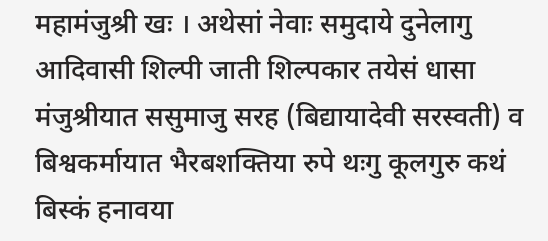महामंजुश्री खः । अथेसां नेवाः समुदाये दुनेलागु आदिवासी शिल्पी जाती शिल्पकार तयेसं धासा मंजुश्रीयात ससुमाजु सरह (बिद्यायादेवी सरस्वती) व बिश्वकर्मायात भैरबशक्तिया रुपे थःगु कूलगुरु कथं बिस्कं हनावया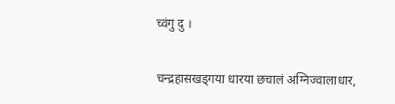च्वंगु दु ।

चन्द्रहासखड्गया धारया छचालं अग्निज्वालाधार,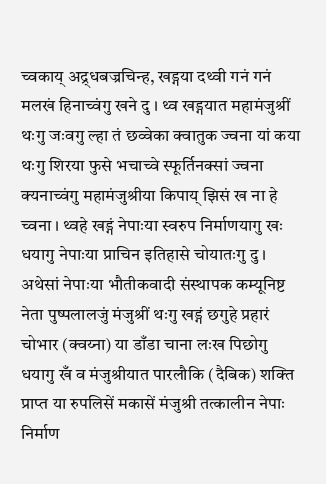च्वकाय् अद्र्धबज्रचिन्ह, खड्गया दथ्वी गनं गनं मलखं हिनाच्वंगु खने दु । थ्व खड्गयात महामंजुश्रीं थःगु जःवगु ल्हा तं छव्वेका क्वातुक ज्वना यां कया थःगु शिरया फुसे भचाच्वे स्फूर्तिनक्सां ज्वना क्यनाच्वंगु महामंजुश्रीया किपाय् झिसं ख ना हे च्वना । थ्वहे खड्गं नेपाःया स्वरुप निर्माणयागु खः धयागु नेपाःया प्राचिन इतिहासे चोयातःगु दु । अथेसां नेपाःया भौतीकवादी संस्थापक कम्यूनिष्ट नेता पुष्पलालजुं मंजुश्रीं थःगु खड्गं छगुहे प्रहारं चोभार (क्वय्ना) या डाँडा चाना लःख पिछोगु धयागु खँ व मंजुश्रीयात पारलौकि (दैबिक) शक्ति प्राप्त या रुपलिसें मकासें मंजुश्री तत्कालीन नेपाः निर्माण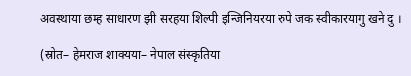अवस्थाया छम्ह साधारण झी सरहया शिल्पी इन्जिनियरया रुपे जक स्वीकारयागु खने दु ।

(स्रोत– हेमराज शाक्यया– नेपाल संस्कृतिया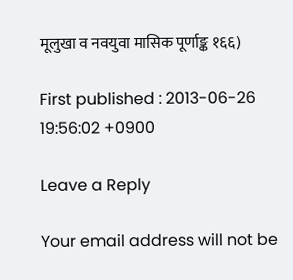मूलुखा व नवयुवा मासिक पूर्णाङ्क १६६)

First published : 2013-06-26 19:56:02 +0900

Leave a Reply

Your email address will not be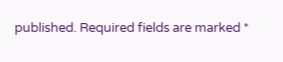published. Required fields are marked *